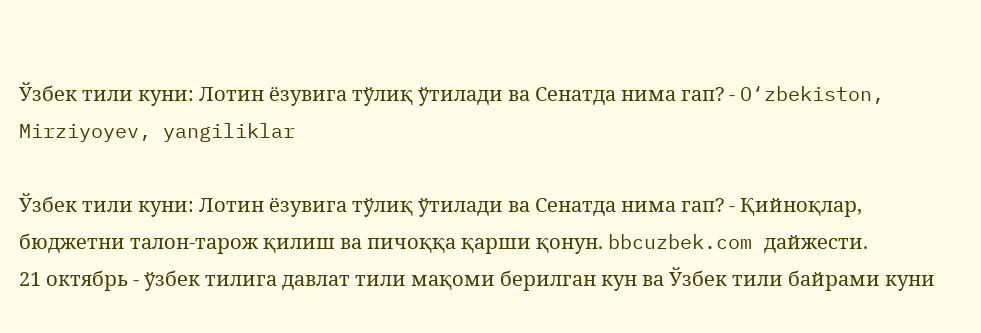Ўзбек тили куни: Лотин ёзувига тўлиқ ўтилади ва Сенатда нима гап? - O‘zbekiston, Mirziyoyev, yangiliklar

Ўзбек тили куни: Лотин ёзувига тўлиқ ўтилади ва Сенатда нима гап? - Қийноқлар, бюджетни талон-тарож қилиш ва пичоққа қарши қонун. bbcuzbek.com дайжести.
21 октябрь - ўзбек тилига давлат тили мақоми берилган кун ва Ўзбек тили байрами куни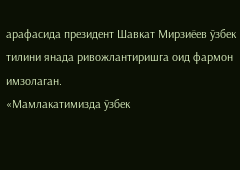арафасида президент Шавкат Мирзиёев ўзбек тилини янада ривожлантиришга оид фармон имзолаган.
«Мамлакатимизда ўзбек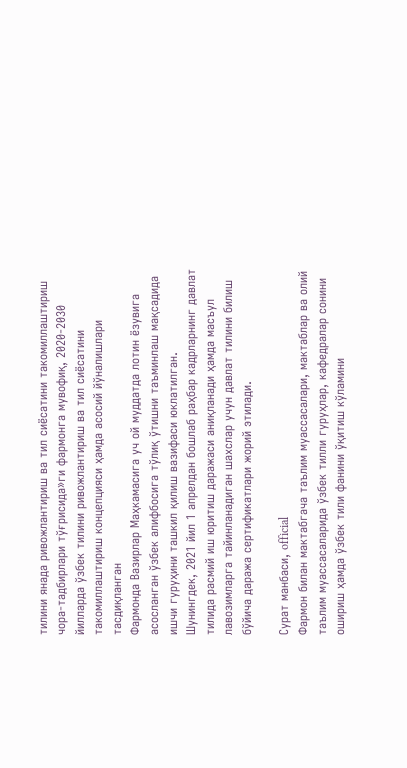тилини янада ривожлантириш ва тил сиёсатини такомиллаштириш чора-тадбирлари тўғрисида»ги фармонга мувофиқ, 2020-2030 йилларда ўзбек тилини ривожлантириш ва тил сиёсатини такомиллаштириш концепцияси ҳамда асосий йўналишлари тасдиқланган
Фармонда Вазирлар Маҳкамасига уч ой муддатда лотин ёзувига асосланган ўзбек алифбосига тўлиқ ўтишни таъминлаш мақсадида ишчи гуруҳини ташкил қилиш вазифаси юклатилган.
Шунингдек, 2021 йил 1 апрелдан бошлаб раҳбар кадрларнинг давлат тилида расмий иш юритиш даражаси аниқланади ҳамда масъул лавозимларга тайинланадиган шахслар учун давлат тилини билиш бўйича даража сертификатлари жорий этилади.

Сурат манбаси, official
Фармон билан мактабгача таълим муассасалари, мактаблар ва олий таълим муассасаларида ўзбек тилли гуруҳлар, кафедралар сонини ошириш ҳамда ўзбек тили фанини ўқитиш кўламини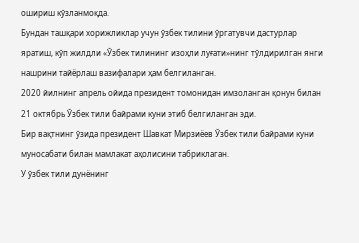ошириш кўзланмоқда.
Бундан ташқари хорижликлар учун ўзбек тилини ўргатувчи дастурлар яратиш, кўп жилдли «Ўзбек тилининг изоҳли луғати»нинг тўлдирилган янги нашрини тайёрлаш вазифалари ҳам белгиланган.
2020 йилнинг апрель ойида президент томонидан имзоланган қонун билан 21 октябрь Ўзбек тили байрами куни этиб белгиланган эди.
Бир вақтнинг ўзида президент Шавкат Мирзиёев Ўзбек тили байрами куни муносабати билан мамлакат аҳолисини табриклаган.
У ўзбек тили дунёнинг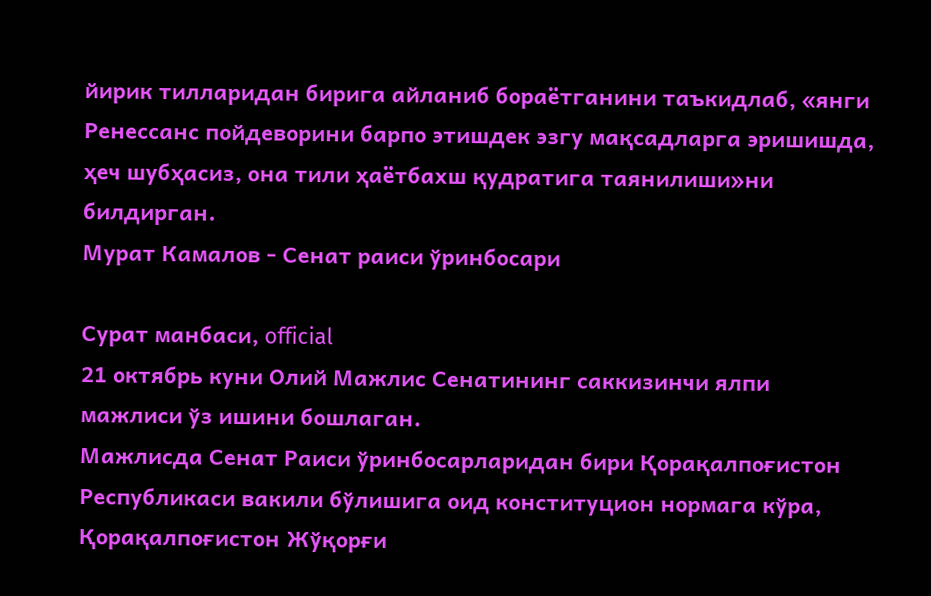йирик тилларидан бирига айланиб бораётганини таъкидлаб, «янги Ренессанс пойдеворини барпо этишдек эзгу мақсадларга эришишда, ҳеч шубҳасиз, она тили ҳаётбахш қудратига таянилиши»ни билдирган.
Мурат Камалов - Сенат раиси ўринбосари

Сурат манбаси, official
21 октябрь куни Олий Мажлис Сенатининг саккизинчи ялпи мажлиси ўз ишини бошлаган.
Мажлисда Сенат Раиси ўринбосарларидан бири Қорақалпоғистон Республикаси вакили бўлишига оид конституцион нормага кўра, Қорақалпоғистон Жўқорғи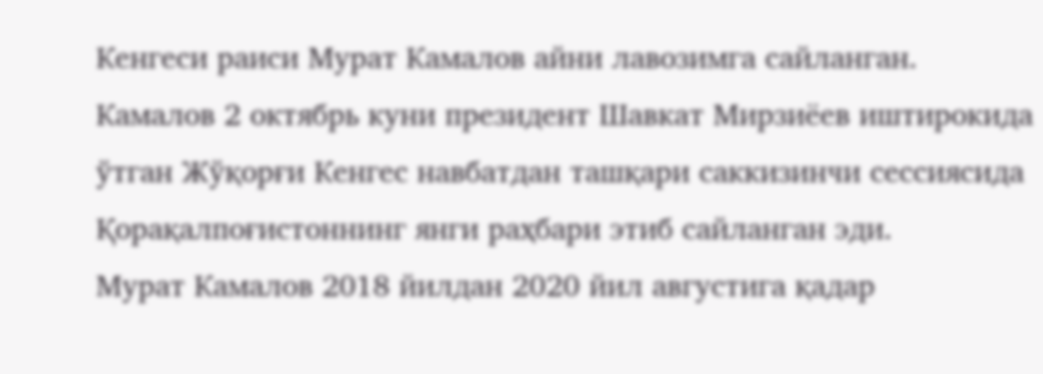Кенгеси раиси Мурат Камалов айни лавозимга сайланган.
Камалов 2 октябрь куни президент Шавкат Мирзиёев иштирокида ўтган Жўқорғи Кенгес навбатдан ташқари саккизинчи сессиясида Қорақалпоғистоннинг янги раҳбари этиб сайланган эди.
Мурат Камалов 2018 йилдан 2020 йил августига қадар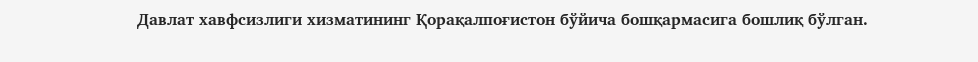Давлат хавфсизлиги хизматининг Қорақалпоғистон бўйича бошқармасига бошлиқ бўлган.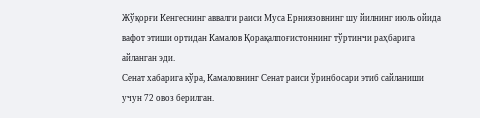Жўқорғи Кенгеснинг аввалги раиси Муса Ерниязовнинг шу йилнинг июль ойида вафот этиши ортидан Камалов Қорақалпоғистоннинг тўртинчи раҳбарига айланган эди.
Сенат хабарига кўра, Камаловнинг Сенат раиси ўринбосари этиб сайланиши учун 72 овоз берилган.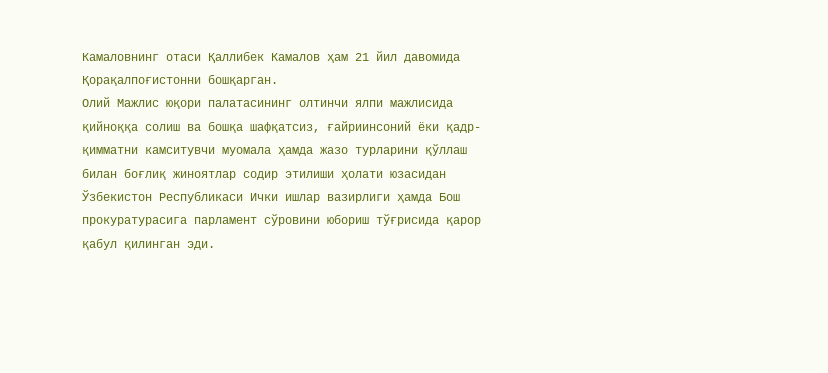Камаловнинг отаси Қаллибек Камалов ҳам 21 йил давомида Қорақалпоғистонни бошқарган.
Олий Мажлис юқори палатасининг олтинчи ялпи мажлисида қийноққа солиш ва бошқа шафқатсиз, ғайриинсоний ёки қадр-қимматни камситувчи муомала ҳамда жазо турларини қўллаш билан боғлиқ жиноятлар содир этилиши ҳолати юзасидан Ўзбекистон Республикаси Ички ишлар вазирлиги ҳамда Бош прокуратурасига парламент сўровини юбориш тўғрисида қарор қабул қилинган эди.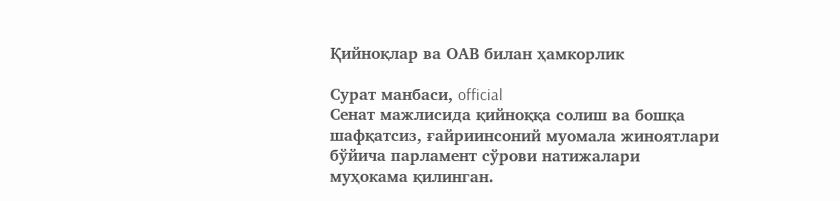Қийноқлар ва ОАВ билан ҳамкорлик

Сурат манбаси, official
Сенат мажлисида қийноққа солиш ва бошқа шафқатсиз, ғайриинсоний муомала жиноятлари бўйича парламент сўрови натижалари муҳокама қилинган.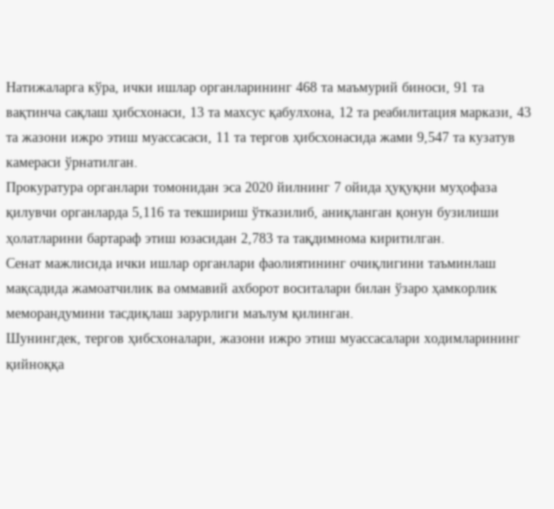Натижаларга кўра, ички ишлар органларининг 468 та маъмурий биноси, 91 та вақтинча сақлаш ҳибсхонаси, 13 та махсус қабулхона, 12 та реабилитация маркази, 43 та жазони ижро этиш муассасаси, 11 та тергов ҳибсхонасида жами 9,547 та кузатув камераси ўрнатилган.
Прокуратура органлари томонидан эса 2020 йилнинг 7 ойида ҳуқуқни муҳофаза қилувчи органларда 5,116 та текшириш ўтказилиб, аниқланган қонун бузилиши ҳолатларини бартараф этиш юзасидан 2,783 та тақдимнома киритилган.
Сенат мажлисида ички ишлар органлари фаолиятининг очиқлигини таъминлаш мақсадида жамоатчилик ва оммавий ахборот воситалари билан ўзаро ҳамкорлик меморандумини тасдиқлаш зарурлиги маълум қилинган.
Шунингдек, тергов ҳибсхоналари, жазони ижро этиш муассасалари ходимларининг қийноққа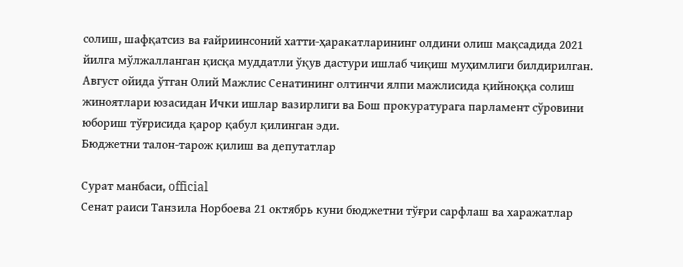солиш, шафқатсиз ва ғайриинсоний хатти-ҳаракатларининг олдини олиш мақсадида 2021 йилга мўлжалланган қисқа муддатли ўқув дастури ишлаб чиқиш муҳимлиги билдирилган.
Август ойида ўтган Олий Мажлис Сенатининг олтинчи ялпи мажлисида қийноққа солиш жиноятлари юзасидан Ички ишлар вазирлиги ва Бош прокуратурага парламент сўровини юбориш тўғрисида қарор қабул қилинган эди.
Бюджетни талон-тарож қилиш ва депутатлар

Сурат манбаси, official
Сенат раиси Танзила Норбоева 21 октябрь куни бюджетни тўғри сарфлаш ва харажатлар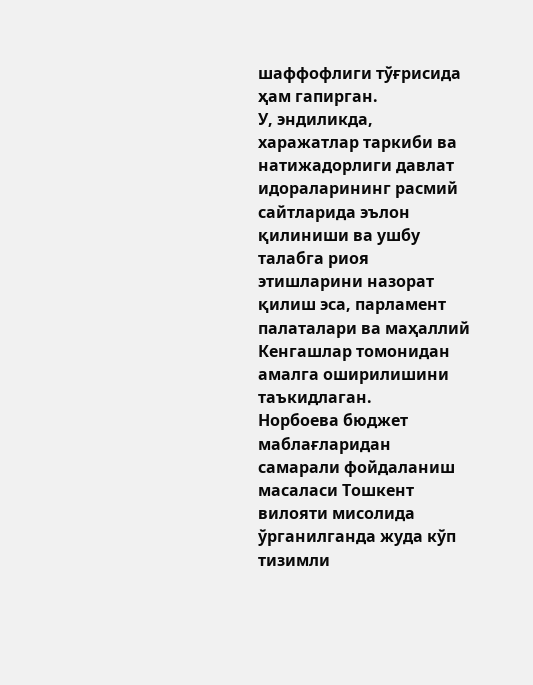шаффофлиги тўғрисида ҳам гапирган.
У, эндиликда, харажатлар таркиби ва натижадорлиги давлат идораларининг расмий сайтларида эълон қилиниши ва ушбу талабга риоя этишларини назорат қилиш эса, парламент палаталари ва маҳаллий Кенгашлар томонидан амалга оширилишини таъкидлаган.
Норбоева бюджет маблағларидан самарали фойдаланиш масаласи Тошкент вилояти мисолида ўрганилганда жуда кўп тизимли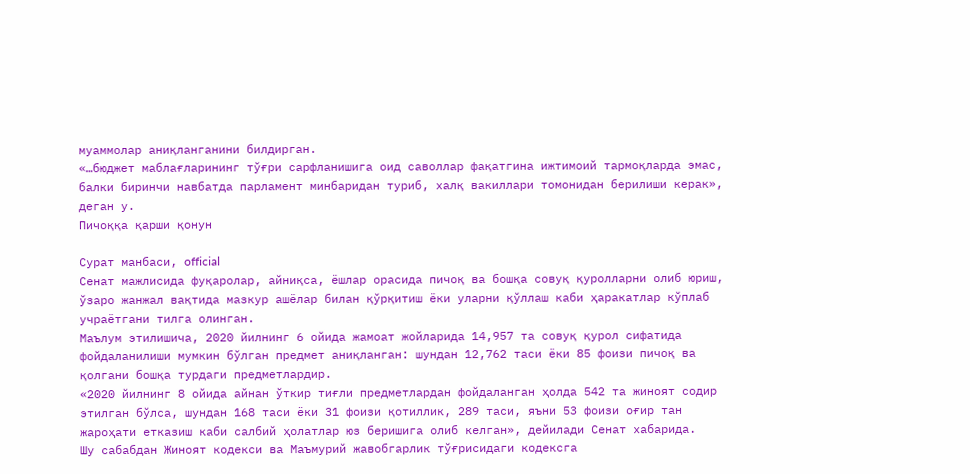муаммолар аниқланганини билдирган.
«…бюджет маблағларининг тўғри сарфланишига оид саволлар фақатгина ижтимоий тармоқларда эмас, балки биринчи навбатда парламент минбаридан туриб, халқ вакиллари томонидан берилиши керак», деган у.
Пичоққа қарши қонун

Сурат манбаси, official
Сенат мажлисида фуқаролар, айниқса, ёшлар орасида пичоқ ва бошқа совуқ қуролларни олиб юриш, ўзаро жанжал вақтида мазкур ашёлар билан қўрқитиш ёки уларни қўллаш каби ҳаракатлар кўплаб учраётгани тилга олинган.
Маълум этилишича, 2020 йилнинг 6 ойида жамоат жойларида 14,957 та совуқ қурол сифатида фойдаланилиши мумкин бўлган предмет аниқланган: шундан 12,762 таси ёки 85 фоизи пичоқ ва қолгани бошқа турдаги предметлардир.
«2020 йилнинг 8 ойида айнан ўткир тиғли предметлардан фойдаланган ҳолда 542 та жиноят содир этилган бўлса, шундан 168 таси ёки 31 фоизи қотиллик, 289 таси, яъни 53 фоизи оғир тан жароҳати етказиш каби салбий ҳолатлар юз беришига олиб келган», дейилади Сенат хабарида.
Шу сабабдан Жиноят кодекси ва Маъмурий жавобгарлик тўғрисидаги кодексга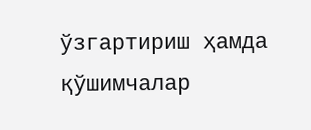ўзгартириш ҳамда қўшимчалар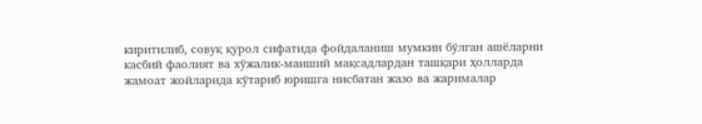киритилиб, совуқ қурол сифатида фойдаланиш мумкин бўлган ашёларни касбий фаолият ва хўжалик-маиший мақсадлардан ташқари ҳолларда жамоат жойларида кўтариб юришга нисбатан жазо ва жарималар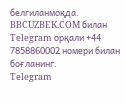белгиланмоқда.
BBCUZBEK.COM билан Telegram орқали +44 7858860002 номери билан боғланинг.
Telegram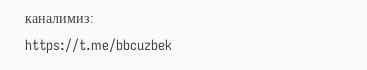каналимиз: https://t.me/bbcuzbek